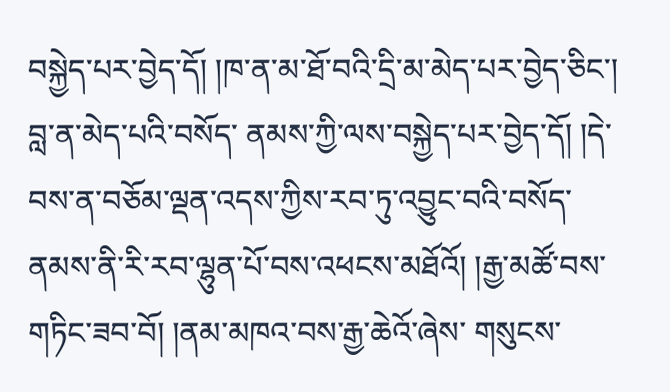བསྐྱེད་པར་བྱེད་དོ། །ཁ་ན་མ་ཐོ་བའི་དྲི་མ་མེད་པར་བྱེད་ཅིང་། བླ་ན་མེད་པའི་བསོད་ ནམས་ཀྱི་ལས་བསྐྱེད་པར་བྱེད་དོ། །དེ་བས་ན་བཅོམ་ལྡན་འདས་ཀྱིས་རབ་ཏུ་འབྱུང་བའི་བསོད་ནམས་ནི་རི་རབ་ལྷུན་པོ་བས་འཕངས་མཐོའོ། །རྒྱ་མཚོ་བས་གཏིང་ཟབ་བོ། །ནམ་མཁའ་བས་རྒྱ་ཆེའོ་ཞེས་ གསུངས་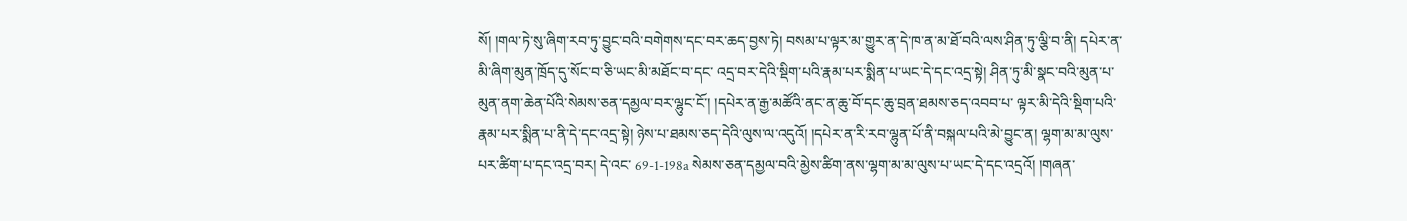སོ། །གལ་ཏེ་སུ་ཞིག་རབ་ཏུ་བྱུང་བའི་བགེགས་དང་བར་ཆད་བྱས་ཏེ། བསམ་པ་ལྟར་མ་གྱུར་ན་དེ་ཁ་ན་མ་ཐོ་བའི་ལས་ཤིན་ཏུ་ལྕི་བ་ནི། དཔེར་ན་མི་ཞིག་མུན་ཁྲོད་དུ་སོང་བ་ཅི་ཡང་མི་མཐོང་བ་དང་ འདྲ་བར་དེའི་སྡིག་པའི་རྣམ་པར་སྨིན་པ་ཡང་དེ་དང་འདྲ་སྟེ། ཤིན་ཏུ་མི་སྣང་བའི་མུན་པ་མུན་ནག་ཆེན་པོའི་སེམས་ཅན་དམྱལ་བར་ལྷུང་ངོ་། །དཔེར་ན་རྒྱ་མཚོའི་ནང་ན་ཆུ་བོ་དང་ཆུ་བྲན་ཐམས་ཅད་འབབ་པ་ ལྟར་མི་དེའི་སྡིག་པའི་རྣམ་པར་སྨིན་པ་ནི་དེ་དང་འདྲ་སྟེ། ཉེས་པ་ཐམས་ཅད་དེའི་ལུས་ལ་འདུའོ། །དཔེར་ན་རི་རབ་ལྷུན་པོ་ནི་བསྐལ་པའི་མེ་བྱུང་ན། ལྷག་མ་མ་ལུས་པར་ཚིག་པ་དང་འདྲ་བར། དེ་འང་ 69-1-198a སེམས་ཅན་དམྱལ་བའི་མྱེས་ཚིག་ནས་ལྷག་མ་མ་ལུས་པ་ཡང་དེ་དང་འདྲའོ། །གཞན་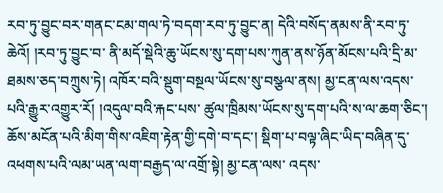རབ་ཏུ་བྱུང་བར་གནང་ངམ་གལ་ཏེ་བདག་རབ་ཏུ་བྱུང་ན། དེའི་བསོད་ནམས་ནི་རབ་ཏུ་ཆེའོ། །རབ་ཏུ་བྱུང་བ་ ནི་མདོ་སྡེའི་ཆུ་ཡོངས་སུ་དག་པས་ཀུན་ནས་ཉོན་མོངས་པའི་དྲི་མ་ཐམས་ཅད་བཀྲུས་ཏེ། འཁོར་བའི་སྡུག་བསྔལ་ཡོངས་སུ་བསྩལ་ནས། མྱ་ངན་ལས་འདས་པའི་རྒྱུར་འགྱུར་རོ། །འདུལ་བའི་རྐང་པས་ ཚུལ་ཁྲིམས་ཡོངས་སུ་དག་པའི་ས་ལ་ཆག་ཅིང་། ཆོས་མངོན་པའི་མིག་གིས་འཇིག་རྟེན་གྱི་དགེ་བ་དང་། སྡིག་པ་བལྟ་ཞིང་ཡིད་བཞིན་དུ་འཕགས་པའི་ལམ་ཡན་ལག་བརྒྱད་ལ་འགྲོ་སྟེ། མྱ་ངན་ལས་ འདས་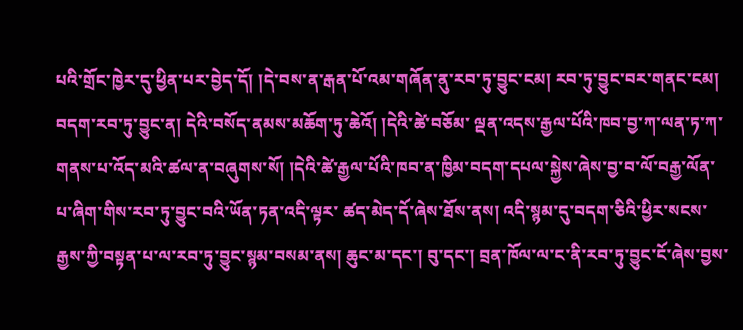པའི་གྲོང་ཁྱེར་དུ་ཕྱིན་པར་བྱེད་དོ། །དེ་བས་ན་རྒན་པོ་འམ་གཞོན་ནུ་རབ་ཏུ་བྱུང་ངམ། རབ་ཏུ་བྱུང་བར་གནང་ངམ། བདག་རབ་ཏུ་བྱུང་ན། དེའི་བསོད་ནམས་མཆོག་ཏུ་ཆེའོ། །དེའི་ཚེ་བཅོམ་ ལྡན་འདས་རྒྱལ་པོའི་ཁབ་བྱ་ཀ་ལན་ཏ་ཀ་གནས་པ་འོད་མའི་ཚལ་ན་བཞུགས་སོ། །དེའི་ཚེ་རྒྱལ་པོའི་ཁབ་ན་ཁྱིམ་བདག་དཔལ་སྐྱེས་ཞེས་བྱ་བ་ལོ་བརྒྱ་ལོན་པ་ཞིག་གིས་རབ་ཏུ་བྱུང་བའི་ཡོན་ཏན་འདི་ལྟར་ ཚད་མེད་དོ་ཞེས་ཐོས་ནས། འདི་སྙམ་དུ་བདག་ཅིའི་ཕྱིར་སངས་རྒྱས་ཀྱི་བསྟན་པ་ལ་རབ་ཏུ་བྱུང་སྙམ་བསམ་ནས། ཆུང་མ་དང་། བུ་དང་། བྲན་ཁོལ་ལ་ང་ནི་རབ་ཏུ་བྱུང་ངོ་ཞེས་བྱས་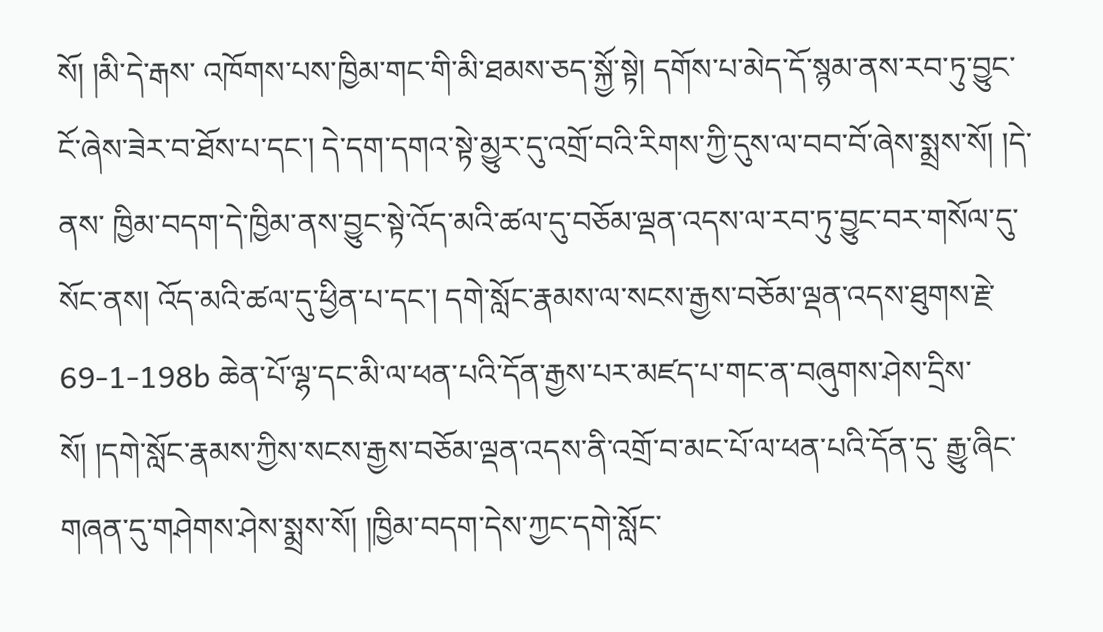སོ། །མི་དེ་རྒས་ འཁོགས་པས་ཁྱིམ་གང་གི་མི་ཐམས་ཅད་སྐྱོ་སྟེ། དགོས་པ་མེད་དོ་སྙམ་ནས་རབ་ཏུ་བྱུང་ངོ་ཞེས་ཟེར་བ་ཐོས་པ་དང་། དེ་དག་དགའ་སྟེ་མྱུར་དུ་འགྲོ་བའི་རིགས་ཀྱི་དུས་ལ་བབ་བོ་ཞེས་སྨྲས་སོ། །དེ་ནས་ ཁྱིམ་བདག་དེ་ཁྱིམ་ནས་བྱུང་སྟེ་འོད་མའི་ཚལ་དུ་བཅོམ་ལྡན་འདས་ལ་རབ་ཏུ་བྱུང་བར་གསོལ་དུ་སོང་ནས། འོད་མའི་ཚལ་དུ་ཕྱིན་པ་དང་། དགེ་སློང་རྣམས་ལ་སངས་རྒྱས་བཅོམ་ལྡན་འདས་ཐུགས་རྗེ་ 69-1-198b ཆེན་པོ་ལྷ་དང་མི་ལ་ཕན་པའི་དོན་རྒྱས་པར་མཛད་པ་གང་ན་བཞུགས་ཤེས་དྲིས་སོ། །དགེ་སློང་རྣམས་ཀྱིས་སངས་རྒྱས་བཅོམ་ལྡན་འདས་ནི་འགྲོ་བ་མང་པོ་ལ་ཕན་པའི་དོན་དུ་ རྒྱུ་ཞིང་གཞན་དུ་གཤེགས་ཤེས་སྨྲས་སོ། །ཁྱིམ་བདག་དེས་ཀྱང་དགེ་སློང་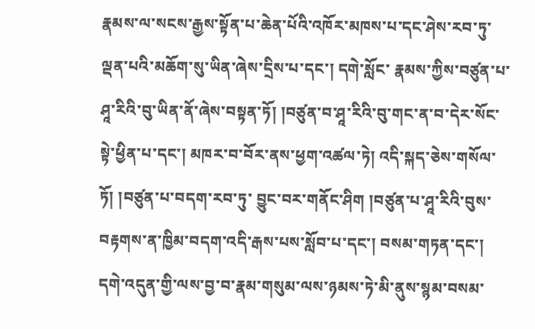རྣམས་ལ་སངས་རྒྱས་སྟོན་པ་ཆེན་པོའི་འཁོར་མཁས་པ་དང་ཤེས་རབ་ཏུ་ལྡན་པའི་མཆོག་སུ་ཡིན་ཞེས་དྲིས་པ་དང་། དགེ་སློང་ རྣམས་ཀྱིས་བཙུན་པ་ཤཱ་རིའི་བུ་ཡིན་ནོ་ཞེས་བསྟན་ཏོ། །བཙུན་བ་ཤཱ་རིའི་བུ་གང་ན་བ་དེར་སོང་སྟེ་ཕྱིན་པ་དང་། མཁར་བ་བོར་ནས་ཕྱག་འཚལ་ཏེ། འདི་སྐད་ཅེས་གསོལ་ཏོ། །བཙུན་པ་བདག་རབ་ཏུ་ བྱུང་བར་གནོང་ཤིག །བཙུན་པ་ཤཱ་རིའི་བུས་བརྟགས་ན་ཁྱིམ་བདག་འདི་རྒས་པས་སློབ་པ་དང་། བསམ་གཏན་དང་། དགེ་འདུན་གྱི་ལས་བྱ་བ་རྣམ་གསུམ་ལས་ཉམས་ཏེ་མི་ནུས་སྙམ་བསམ་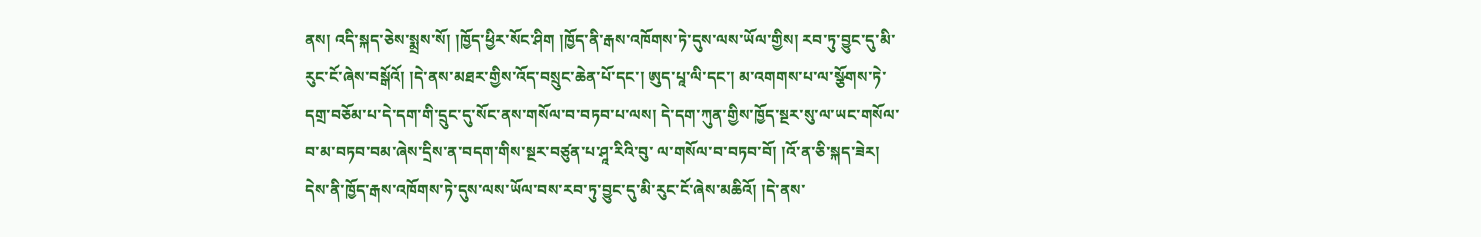ནས། འདི་སྐད་ཅེས་སྨྲས་སོ། །ཁྱོད་ཕྱིར་སོང་ཤིག །ཁྱོད་ནི་རྒས་འཁོགས་ཏེ་དུས་ལས་ཡོལ་གྱིས། རབ་ཏུ་བྱུང་དུ་མི་རུང་ངོ་ཞེས་བསྒོའོ། །དེ་ནས་མཐར་གྱིས་འོད་བསྲུང་ཆེན་པོ་དང་། ཨུད་པཱ་ལི་དང་། མ་འགགས་པ་ལ་སྩོགས་ཏེ་དགྲ་བཅོམ་པ་དེ་དག་གི་དྲུང་དུ་སོང་ནས་གསོལ་བ་བཏབ་པ་ལས། དེ་དག་ཀུན་གྱིས་ཁྱོད་སྔར་སུ་ལ་ཡང་གསོལ་བ་མ་བཏབ་བམ་ཞེས་དྲིས་ན་བདག་གིས་སྔར་བཙུན་པ་ཤཱ་རིའི་བུ་ ལ་གསོལ་བ་བཏབ་བོ། །འོ་ན་ཅི་སྐད་ཟེར། དེས་ནི་ཁྱོད་རྒས་འཁོགས་ཏེ་དུས་ལས་ཡོལ་བས་རབ་ཏུ་བྱུང་དུ་མི་རུང་ངོ་ཞེས་མཆིའོ། །དེ་ནས་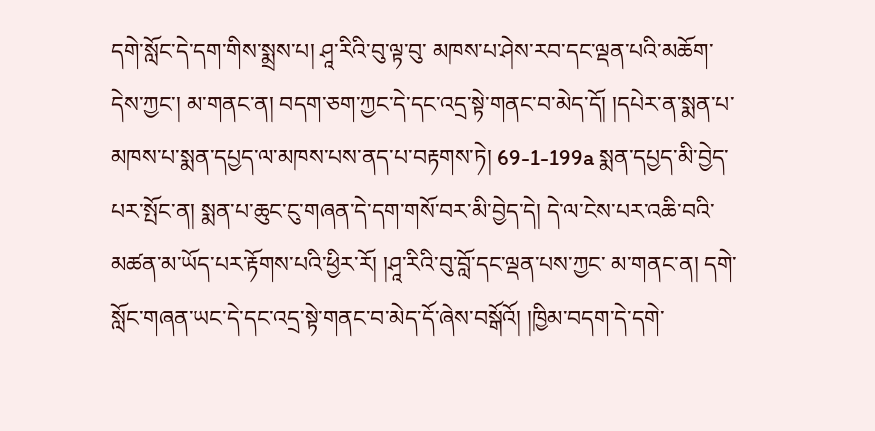དགེ་སློང་དེ་དག་གིས་སྨྲས་པ། ཤཱ་རིའི་བུ་ལྟ་བུ་ མཁས་པ་ཤེས་རབ་དང་ལྡན་པའི་མཆོག་དེས་ཀྱང་། མ་གནང་ན། བདག་ཅག་ཀྱང་དེ་དང་འདྲ་སྟེ་གནང་བ་མེད་དོ། །དཔེར་ན་སྨན་པ་མཁས་པ་སྨན་དཔྱད་ལ་མཁས་པས་ནད་པ་བརྟགས་ཏེ། 69-1-199a སྨན་དཔྱད་མི་བྱེད་པར་སྤོང་ན། སྨན་པ་ཆུང་ངུ་གཞན་དེ་དག་གསོ་བར་མི་བྱེད་དེ། དེ་ལ་ངེས་པར་འཆི་བའི་མཚན་མ་ཡོད་པར་རྟོགས་པའི་ཕྱིར་རོ། །ཤཱ་རིའི་བུ་བློ་དང་ལྡན་པས་ཀྱང་ མ་གནང་ན། དགེ་སློང་གཞན་ཡང་དེ་དང་འདྲ་སྟེ་གནང་བ་མེད་དོ་ཞེས་བསྒོའོ། །ཁྱིམ་བདག་དེ་དགེ་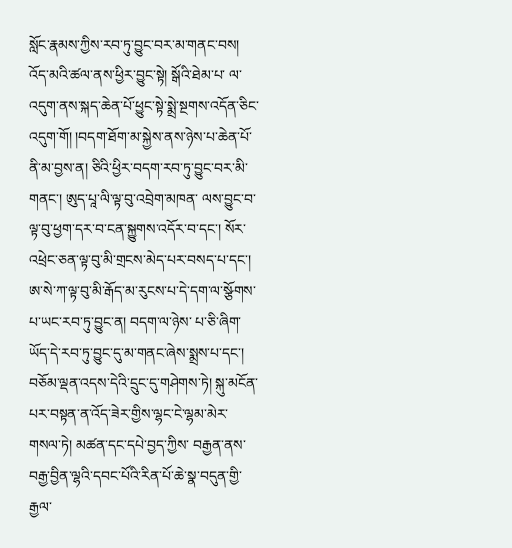སློང་རྣམས་ཀྱིས་རབ་ཏུ་བྱུང་བར་མ་གནང་བས། འོད་མའི་ཚལ་ནས་ཕྱིར་བྱུང་སྟེ། སྒོའི་ཐེམ་པ་ ལ་འདུག་ནས་སྐད་ཆེན་པོ་ཕྱུང་སྟེ་སྨྲེ་སྔགས་འདོན་ཅིང་འདུག་གོ། །བདག་ཐོག་མ་སྐྱེས་ནས་ཉེས་པ་ཆེན་པོ་ནི་མ་བྱས་ན། ཅིའི་ཕྱིར་བདག་རབ་ཏུ་བྱུང་བར་མི་གནང་། ཨུད་པཱ་ལི་ལྟ་བུ་འབྲེག་མཁན་ ལས་བྱུང་བ་ལྟ་བུ་ཕྱག་དར་བ་ངན་སྐྱུགས་འདོར་བ་དང་། སོར་འཕྲེང་ཅན་ལྟ་བུ་མི་གྲངས་མེད་པར་བསད་པ་དང་། ཨ་སེ་ཀ་ལྟ་བུ་མི་རྒོད་མ་རུངས་པ་དེ་དག་ལ་སྩོགས་པ་ཡང་རབ་ཏུ་བྱུང་ན། བདག་ལ་ཉེས་ པ་ཅི་ཞིག་ཡོད་དེ་རབ་ཏུ་བྱུང་དུ་མ་གནང་ཞེས་སྨྲས་པ་དང་། བཅོམ་ལྡན་འདས་དེའི་དྲུང་དུ་གཤེགས་ཏེ། སྐུ་མངོན་པར་བསྟན་ན་འོད་ཟེར་གྱིས་ལྷང་ངེ་ལྷམ་མེར་གསལ་ཏེ། མཚན་དང་དཔེ་བྱད་ཀྱིས་ བརྒྱན་ནས་བརྒྱ་བྱིན་ལྷའི་དབང་པོའི་རིན་པོ་ཆེ་སྣ་བདུན་གྱི་རྒྱལ་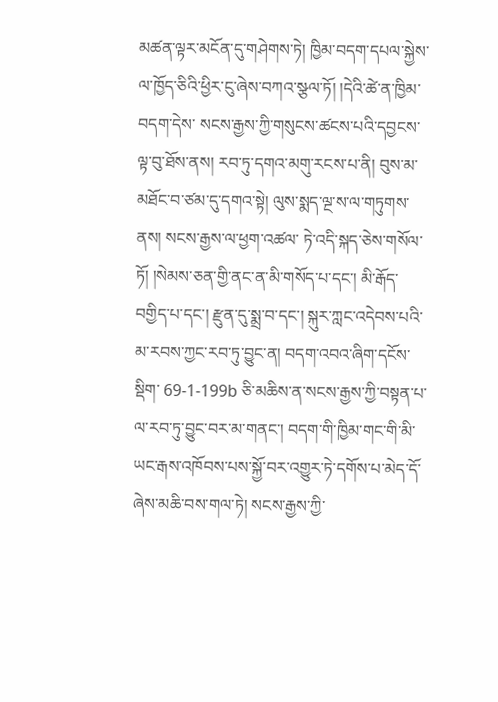མཚན་ལྟར་མངོན་དུ་གཤེགས་ཏེ། ཁྱིམ་བདག་དཔལ་སྐྱེས་ལ་ཁྱོད་ཅིའི་ཕྱིར་ངུ་ཞེས་བཀའ་སྩལ་ཏོ། །དེའི་ཚེ་ན་ཁྱིམ་བདག་དེས་ སངས་རྒྱས་ཀྱི་གསུངས་ཚངས་པའི་དབྱངས་ལྟ་བུ་ཐོས་ནས། རབ་ཏུ་དགའ་མགུ་རངས་པ་ནི། བུས་མ་མཐོང་བ་ཙམ་དུ་དགའ་སྟེ། ལུས་སྨད་ལྔ་ས་ལ་གཏུགས་ནས། སངས་རྒྱས་ལ་ཕྱག་འཚལ་ ཏེ་འདི་སྐད་ཅེས་གསོལ་ཏོ། །སེམས་ཅན་གྱི་ནང་ན་མི་གསོད་པ་དང་། མི་རྒོད་བགྱིད་པ་དང་། རྫུན་དུ་སྨྲ་བ་དང་། སྐུར་ཀླང་འདེབས་པའི་མ་རབས་ཀྱང་རབ་ཏུ་བྱུང་ན། བདག་འབའ་ཞིག་དངོས་སྡིག་ 69-1-199b ཅི་མཆིས་ན་སངས་རྒྱས་ཀྱི་བསྟན་པ་ལ་རབ་ཏུ་བྱུང་བར་མ་གནང་། བདག་གི་ཁྱིམ་གང་གི་མི་ཡང་རྒས་འཁོབས་པས་སྐྱོ་བར་འགྱུར་ཏེ་དགོས་པ་མེད་དོ་ཞེས་མཆི་བས་གལ་ཏེ། སངས་རྒྱས་ཀྱི་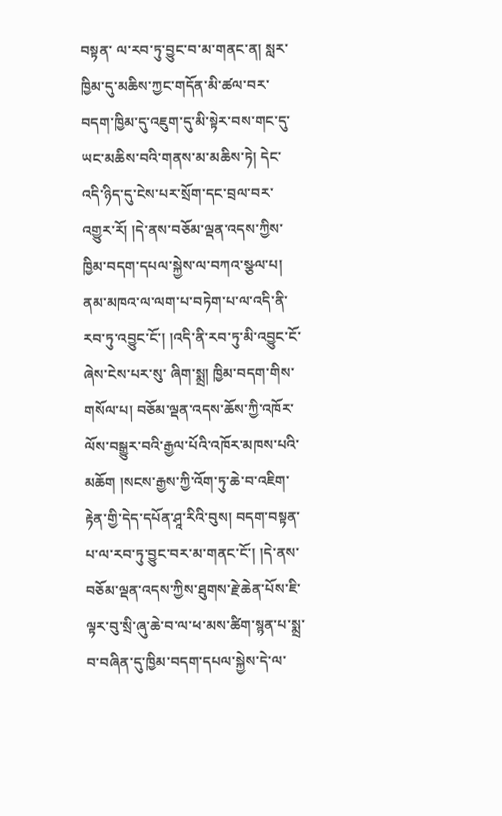བསྟན་ ལ་རབ་ཏུ་བྱུང་བ་མ་གནང་ན། སླར་ཁྱིམ་དུ་མཆིས་ཀྱང་གདོན་མི་ཚལ་བར་བདག་ཁྱིམ་དུ་འཇུག་དུ་མི་སྟེར་བས་གང་དུ་ཡང་མཆིས་བའི་གནས་མ་མཆིས་ཏེ། དེང་འདི་ཉིད་དུ་ངེས་པར་སྲོག་དང་བྲལ་བར་ འགྱུར་རོ། །དེ་ནས་བཅོམ་ལྡན་འདས་ཀྱིས་ཁྱིམ་བདག་དཔལ་སྐྱེས་ལ་བཀའ་སྩལ་པ། ནམ་མཁའ་ལ་ལག་པ་བཏེག་པ་ལ་འདི་ནི་རབ་ཏུ་འབྱུང་ངོ་། །འདི་ནི་རབ་ཏུ་མི་འབྱུང་ངོ་ཞེས་ངེས་པར་སུ་ ཞིག་སྨྲ། ཁྱིམ་བདག་གིས་གསོལ་པ། བཅོམ་ལྡན་འདས་ཆོས་ཀྱི་འཁོར་ལོས་བསྒྱུར་བའི་རྒྱལ་པོའི་འཁོར་མཁས་པའི་མཆོག །སངས་རྒྱས་ཀྱི་འོག་ཏུ་ཆེ་བ་འཇིག་རྟེན་གྱི་དེད་དཔོན་ཤཱ་རིའི་བུས། བདག་བསྟན་པ་ལ་རབ་ཏུ་བྱུང་བར་མ་གནང་ངོ་། །དེ་ནས་བཅོམ་ལྡན་འདས་ཀྱིས་ཐུགས་རྗེ་ཆེན་པོས་ཇི་ལྟར་བུ་སྲི་ཞུ་ཆེ་བ་ལ་ཕ་མས་ཚིག་སྙན་པ་སྨྲ་བ་བཞིན་དུ་ཁྱིམ་བདག་དཔལ་སྐྱེས་དེ་ལ་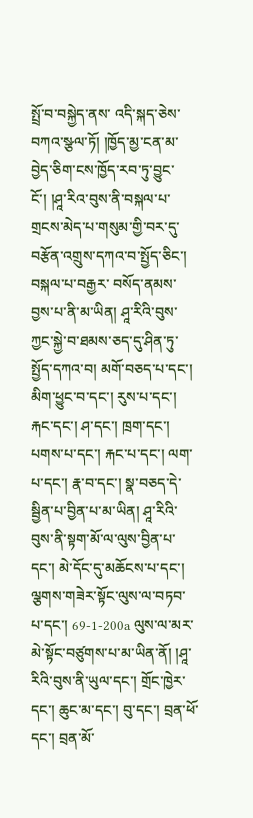སྤྲོ་བ་བསྐྱེད་ནས་ འདི་སྐད་ཅེས་བཀའ་སྩལ་ཏོ། །ཁྱོད་མྱ་ངན་མ་བྱེད་ཅིག་ངས་ཁྱོད་རབ་ཏུ་བྱུང་ངོ་། །ཤཱ་རིའ་བུས་ནི་བསྐལ་པ་གྲངས་མེད་པ་གསུམ་གྱི་བར་དུ་བརྩོན་འགྲུས་དཀའ་བ་སྤྱོད་ཅིང་། བསྐལ་པ་བརྒྱར་ བསོད་ནམས་བྱས་པ་ནི་མ་ཡིན། ཤཱ་རིའི་བུས་ཀྱང་སྐྱེ་བ་ཐམས་ཅད་དུ་ཤིན་ཏུ་སྤྱོད་དཀའ་བ། མགོ་བཅད་པ་དང་། མིག་ཕྱུང་བ་དང་། རུས་པ་དང་། རྐང་དང་། ཤ་དང་། ཁྲག་དང་། པགས་པ་དང་། རྐང་པ་དང་། ལག་པ་དང་། རྣ་བ་དང་། སྣ་བཅད་དེ་སྦྱིན་པ་བྱིན་པ་མ་ཡིན། ཤཱ་རིའི་བུས་ནི་སྟག་མོ་ལ་ལུས་བྱིན་པ་དང་། མེ་དོང་དུ་མཆོངས་པ་དང་། ལྕགས་གཟེར་སྟོང་ལུས་ལ་བཏབ་པ་དང་། 69-1-200a ལུས་ལ་མར་མེ་སྟོང་བཙུགས་པ་མ་ཡིན་ནོ། །ཤཱ་རིའི་བུས་ནི་ཡུལ་དང་། གྲོང་ཁྱེར་དང་། ཆུང་མ་དང་། བུ་དང་། བྲན་ཕོ་དང་། བྲན་མོ་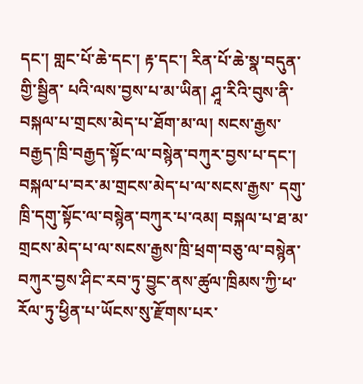དང་། གླང་པོ་ཆེ་དང་། རྟ་དང་། རིན་པོ་ཆེ་སྣ་བདུན་གྱི་སྦྱིན་ པའི་ལས་བྱས་པ་མ་ཡིན། ཤཱ་རིའི་བུས་ནི་བསྐལ་པ་གྲངས་མེད་པ་ཐོག་མ་ལ། སངས་རྒྱས་བརྒྱད་ཁྲི་བརྒྱད་སྟོང་ལ་བསྙེན་བཀུར་བྱས་པ་དང་། བསྐལ་པ་བར་མ་གྲངས་མེད་པ་ལ་སངས་རྒྱས་ དགུ་ཁྲི་དགུ་སྟོང་ལ་བསྙེན་བཀུར་པ་འམ། བསྐལ་པ་ཐ་མ་གྲངས་མེད་པ་ལ་སངས་རྒྱས་ཁྲི་ཕྲག་བཅུ་ལ་བསྙེན་བཀུར་བྱས་ཤིང་རབ་ཏུ་བྱུང་ནས་ཚུལ་ཁྲིམས་ཀྱི་ཕ་རོལ་ཏུ་ཕྱིན་པ་ཡོངས་སུ་རྫོགས་པར་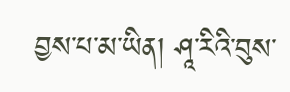བྱས་པ་མ་ཡིན། ཤཱ་རིའི་བུས་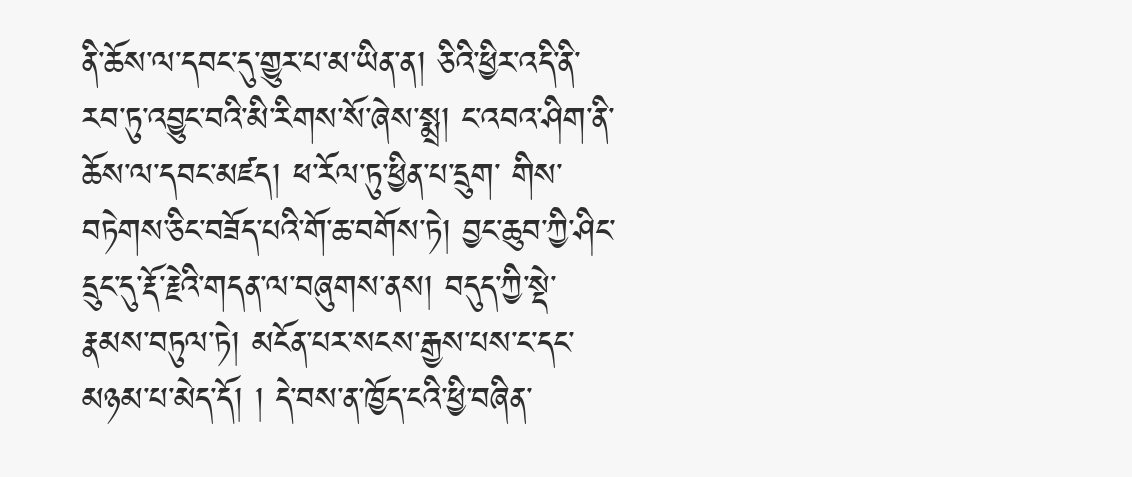ནི་ཆོས་ལ་དབང་དུ་གྱུར་པ་མ་ཡིན་ན། ཅིའི་ཕྱིར་འདི་ནི་རབ་ཏུ་འབྱུང་བའི་མི་རིགས་སོ་ཞེས་སྨྲ། ང་འབའ་ཤིག་ནི་ཆོས་ལ་དབང་མཛད། ཕ་རོལ་ཏུ་ཕྱིན་པ་དྲུག་ གིས་བཏེགས་ཅིང་བཟོད་པའི་གོ་ཆ་བགོས་ཏེ། བྱང་ཆུབ་ཀྱི་ཤིང་དྲུང་དུ་རྡོ་རྗེའི་གདན་ལ་བཞུགས་ནས། བདུད་ཀྱི་སྡེ་རྣམས་བཏུལ་ཏེ། མངོན་པར་སངས་རྒྱས་པས་ང་དང་མཉམ་པ་མེད་དོ། ། དེ་བས་ན་ཁྱོད་ངའི་ཕྱི་བཞིན་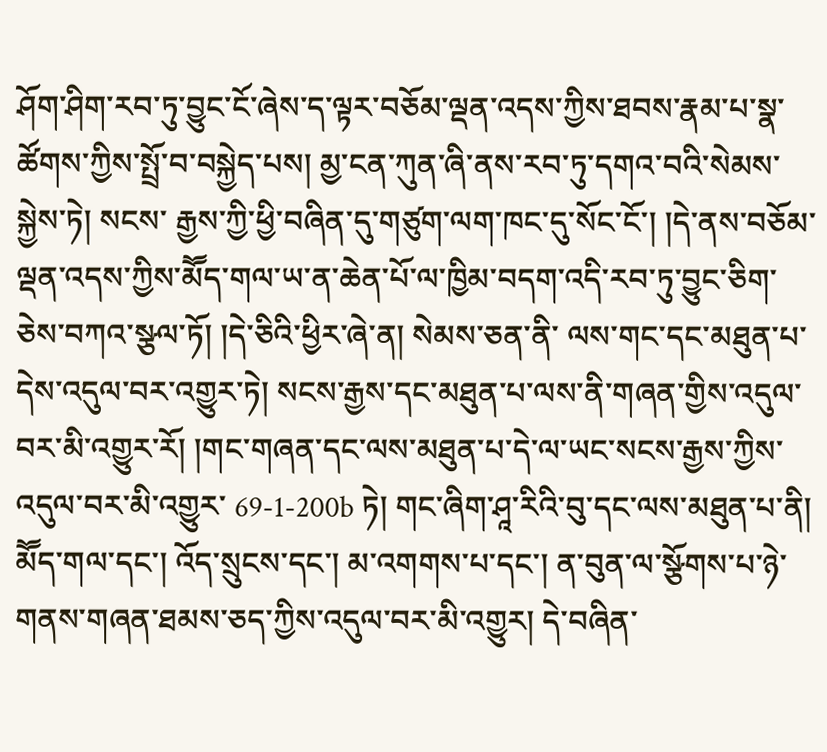ཤོག་ཤིག་རབ་ཏུ་བྱུང་ངོ་ཞེས་ད་ལྟར་བཅོམ་ལྡན་འདས་ཀྱིས་ཐབས་རྣམ་པ་སྣ་ཚོགས་ཀྱིས་སྤྲོ་བ་བསྐྱེད་པས། མྱ་ངན་ཀུན་ཞི་ནས་རབ་ཏུ་དགའ་བའི་སེམས་སྐྱེས་ཏེ། སངས་ རྒྱས་ཀྱི་ཕྱི་བཞིན་དུ་གཙུག་ལག་ཁང་དུ་སོང་ངོ་། །དེ་ནས་བཅོམ་ལྡན་འདས་ཀྱིས་མཽད་གལ་ཡ་ན་ཆེན་པོ་ལ་ཁྱིམ་བདག་འདི་རབ་ཏུ་བྱུང་ཅིག་ཅེས་བཀའ་སྩལ་ཏོ། །དེ་ཅིའི་ཕྱིར་ཞེ་ན། སེམས་ཅན་ནི་ ལས་གང་དང་མཐུན་པ་དེས་འདུལ་བར་འགྱུར་ཏེ། སངས་རྒྱས་དང་མཐུན་པ་ལས་ནི་གཞན་གྱིས་འདུལ་བར་མི་འགྱུར་རོ། །གང་གཞན་དང་ལས་མཐུན་པ་དེ་ལ་ཡང་སངས་རྒྱས་ཀྱིས་འདུལ་བར་མི་འགྱུར་ 69-1-200b ཏེ། གང་ཞིག་ཤཱ་རིའི་བུ་དང་ལས་མཐུན་པ་ནི། མཽད་གལ་དང་། འོད་སྲུངས་དང་། མ་འགགས་པ་དང་། ན་བུན་ལ་སྩོགས་པ་ཉེ་གནས་གཞན་ཐམས་ཅད་ཀྱིས་འདུལ་བར་མི་འགྱུར། དེ་བཞིན་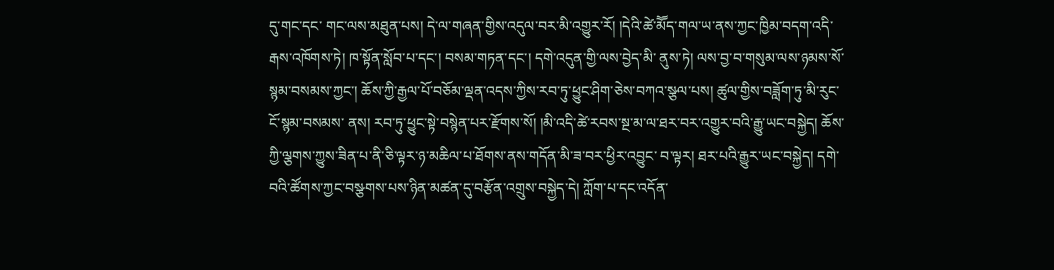དུ་གང་དང་ གང་ལས་མཐུན་པས། དེ་ལ་གཞན་གྱིས་འདུལ་བར་མི་འགྱུར་རོ། །དེའི་ཚེ་མཽད་གལ་ཡ་ནས་ཀྱང་ཁྱིམ་བདག་འདི་རྒས་འཁོགས་ཏེ། ཁ་སྟོན་སློབ་པ་དང་། བསམ་གཏན་དང་། དགེ་འདུན་གྱི་ལས་བྱེད་མི་ ནུས་ཏེ། ལས་བྱ་བ་གསུམ་ལས་ཉམས་སོ་སྙམ་བསམས་ཀྱང་། ཆོས་ཀྱི་རྒྱལ་པོ་བཅོམ་ལྡན་འདས་ཀྱིས་རབ་ཏུ་ཕྱུང་ཤིག་ཅེས་བཀའ་སྩལ་པས། ཚུལ་གྱིས་བཟློག་ཏུ་མི་རུང་ངོ་སྙམ་བསམས་ ནས། རབ་ཏུ་ཕྱུང་སྟེ་བསྙེན་པར་རྫོགས་སོ། །མི་འདི་ཚེ་རབས་སྔ་མ་ལ་ཐར་བར་འགྱུར་བའི་རྒྱུ་ཡང་བསྐྱེད། ཆོས་ཀྱི་ལྕགས་ཀྱུས་ཟིན་པ་ནི་ཅི་ལྟར་ཉ་མཆིལ་པ་ཐོགས་ནས་གདོན་མི་ཟ་བར་ཕྱིར་འབྱུང་ བ་ལྟར། ཐར་པའི་རྒྱུར་ཡང་བསྐྱེད། དགེ་བའི་ཚོགས་ཀྱང་བསྩགས་པས་ཉིན་མཚན་དུ་བརྩོན་འགྲུས་བསྐྱེད་དེ། ཀློག་པ་དང་འདོན་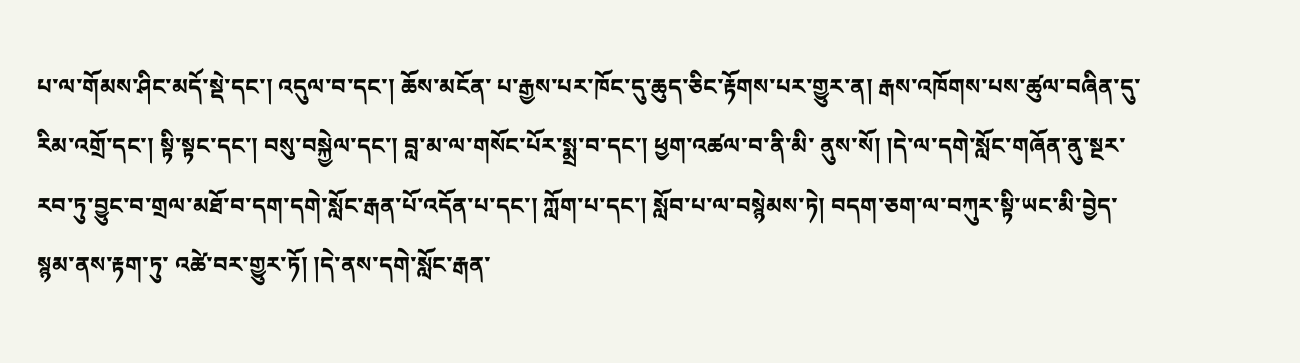པ་ལ་གོམས་ཤིང་མདོ་སྡེ་དང་། འདུལ་བ་དང་། ཆོས་མངོན་ པ་རྒྱས་པར་ཁོང་དུ་ཆུད་ཅིང་རྟོགས་པར་གྱུར་ན། རྒས་འཁོགས་པས་ཚུལ་བཞིན་དུ་རིམ་འགྲོ་དང་། སྟི་སྟང་དང་། བསུ་བསྐྱེལ་དང་། བླ་མ་ལ་གསོང་པོར་སྨྲ་བ་དང་། ཕྱག་འཚལ་བ་ནི་མི་ ནུས་སོ། །དེ་ལ་དགེ་སློང་གཞོན་ནུ་སྔར་རབ་ཏུ་བྱུང་བ་གྲལ་མཐོ་བ་དག་དགེ་སློང་རྒན་པོ་འདོན་པ་དང་། ཀློག་པ་དང་། སློབ་པ་ལ་བསྙེམས་ཏེ། བདག་ཅག་ལ་བཀུར་སྟི་ཡང་མི་བྱེད་སྙམ་ནས་རྟག་ཏུ་ འཚེ་བར་གྱུར་ཏོ། །དེ་ནས་དགེ་སློང་རྒན་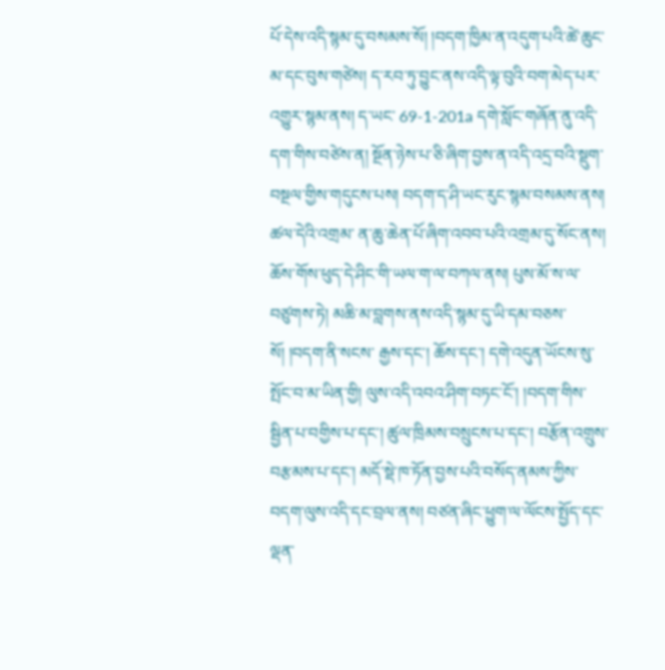པོ་དེས་འདི་སྙམ་དུ་བསམས་སོ། །བདག་ཁྱིམ་ན་འདུག་པའི་ཚེ་ཆུང་མ་དང་བུས་གཙེས། ད་རབ་ཏུ་བྱུང་ནས་འདི་ལྟ་བུའི་བག་མེད་པར་འགྱུར་སྙམ་ནས། ད་ཡང་ 69-1-201a དགེ་སློང་གཞོན་ནུ་འདི་དག་གིས་བཙེས་ན། སྔོན་ཉེས་པ་ཅི་ཞིག་བྱས་ན་འདི་འདྲ་བའི་སྡུག་བསྔལ་གྱིས་གདུངས་པས། བདག་ད་ཤི་ཡང་རུང་སྙམ་བསམས་ནས། ཚལ་དེའི་འགྲམ་ ན་ཆུ་ཆེན་པོ་ཞིག་འབབ་པའི་འགྲམ་དུ་སོང་ནས། ཆོས་གོས་ཕུད་དེ་ཤིང་གི་ཡལ་ག་ལ་བཀལ་ནས། པུས་མོ་ས་ལ་བཙུགས་ཏེ། མཆི་མ་བླགས་ནས་འདི་སྙམ་དུ་ཡི་དམ་བཅས་སོ། །བདག་ནི་སངས་ རྒྱས་དང་། ཆོས་དང་། དགེ་འདུན་ཡོངས་སུ་སྤོང་བ་མ་ཡིན་གྱི། ལུས་འདི་འབའ་ཤིག་བཏང་ངོ་། །བདག་གིས་སྦྱིན་པ་བགྱིས་པ་དང་། ཚུལ་ཁྲིམས་བསྲུངས་པ་དང་། བརྩོན་འགྲུས་བརྩམས་པ་དང་། མདོ་སྡེ་ཁ་ཏོན་བྱས་པའི་བསོད་ནམས་ཀྱིས་བདག་ལུས་འདི་དང་བྲལ་ནས། བཙན་ཞིང་ཕྱུག་ལ་ལོངས་སྤྱོད་དང་ལྡན་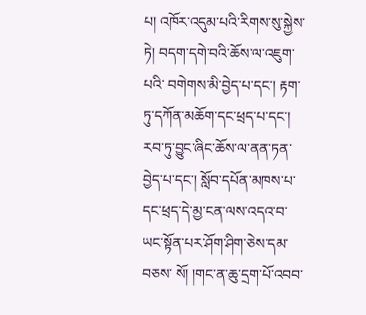པ། འཁོར་འདུམ་པའི་རིགས་སུ་སྐྱེས་ཏེ། བདག་དགེ་བའི་ཆོས་ལ་འཇུག་པའི་ བགེགས་མི་བྱེད་པ་དང་། རྟག་ཏུ་དཀོན་མཆོག་དང་ཕྲད་པ་དང་། རབ་ཏུ་བྱུང་ཞིང་ཆོས་ལ་ནན་ཏན་བྱེད་པ་དང་། སློབ་དཔོན་མཁས་པ་དང་ཕྲད་དེ་མྱ་ངན་ལས་འདའ་བ་ཡང་སྟོན་པར་ཤོག་ཤིག་ཅེས་དམ་བཅས་ སོ། །གང་ན་ཆུ་དྲག་པོ་འབབ་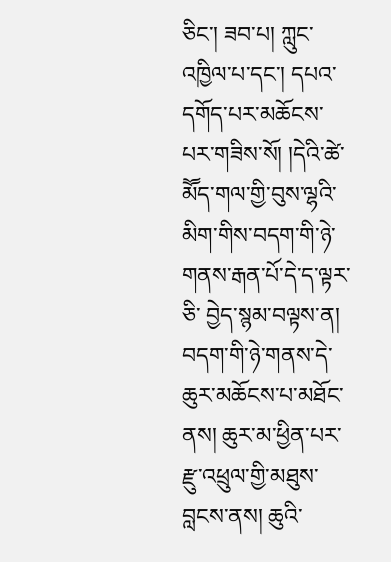ཅིང་། ཟབ་པ། ཀླུང་འཁྱིལ་པ་དང་། དཔའ་དགོད་པར་མཆོངས་པར་གཟིས་སོ། །དེའི་ཚེ་མཽད་གལ་གྱི་བུས་ལྷའི་མིག་གིས་བདག་གི་ཉེ་གནས་རྒན་པོ་དེ་ད་ལྟར་ཅི་ བྱེད་སྙམ་བལྟས་ན། བདག་གི་ཉེ་གནས་དེ་ཆུར་མཆོངས་པ་མཐོང་ནས། ཆུར་མ་ཕྱིན་པར་རྫུ་འཕྲུལ་གྱི་མཐུས་བླངས་ནས། ཆུའི་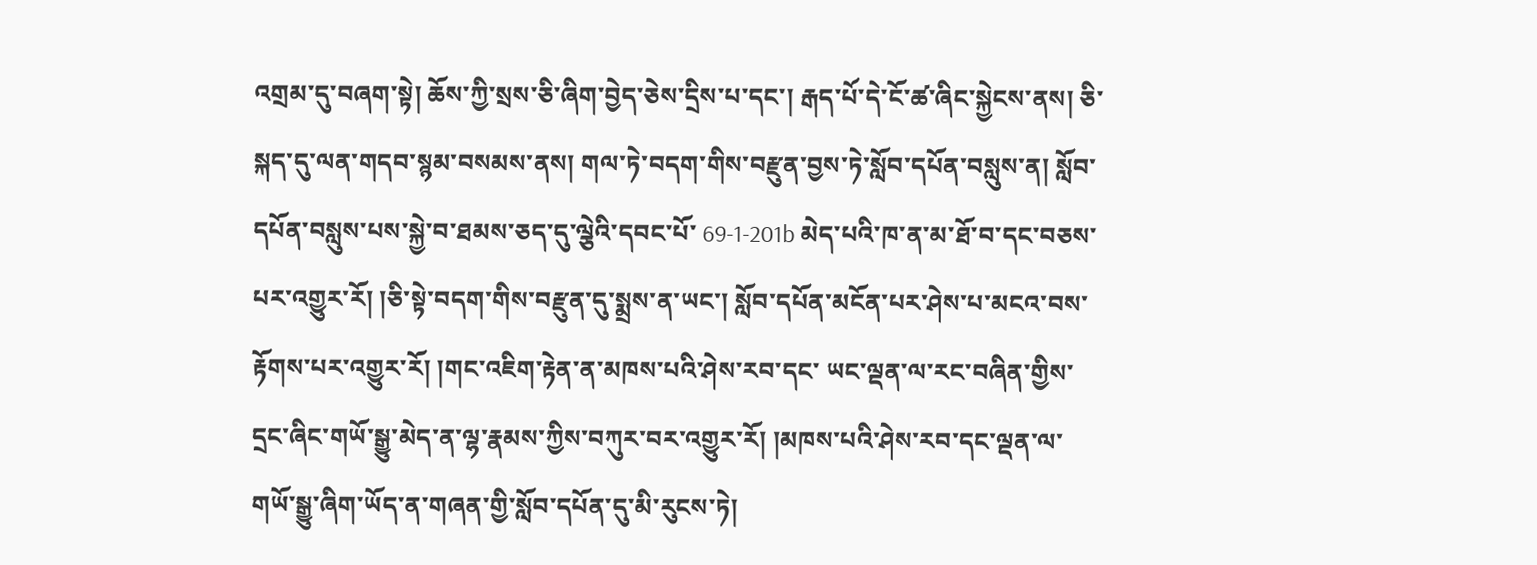འགྲམ་དུ་བཞག་སྟེ། ཆོས་ཀྱི་སྲས་ཅི་ཞིག་བྱེད་ཅེས་དྲིས་པ་དང་། རྒད་པོ་དེ་ངོ་ཚ་ཞིང་སྐྱེངས་ནས། ཅི་སྐད་དུ་ལན་གདབ་སྙམ་བསམས་ནས། གལ་ཏེ་བདག་གིས་བརྫུན་བྱས་ཏེ་སློབ་དཔོན་བསླུས་ན། སློབ་དཔོན་བསླུས་པས་སྐྱེ་བ་ཐམས་ཅད་དུ་ལྕེའི་དབང་པོ་ 69-1-201b མེད་པའི་ཁ་ན་མ་ཐོ་བ་དང་བཅས་པར་འགྱུར་རོ། །ཅི་སྟེ་བདག་གིས་བརྫུན་དུ་སྨྲས་ན་ཡང་། སློབ་དཔོན་མངོན་པར་ཤེས་པ་མངའ་བས་རྟོགས་པར་འགྱུར་རོ། །གང་འཇིག་རྟེན་ན་མཁས་པའི་ཤེས་རབ་དང་ ཡང་ལྡན་ལ་རང་བཞིན་གྱིས་དྲང་ཞིང་གཡོ་སྒྱུ་མེད་ན་ལྷ་རྣམས་ཀྱིས་བཀུར་བར་འགྱུར་རོ། །མཁས་པའི་ཤེས་རབ་དང་ལྡན་ལ་གཡོ་སྒྱུ་ཞིག་ཡོད་ན་གཞན་གྱི་སློབ་དཔོན་དུ་མི་རུངས་ཏེ།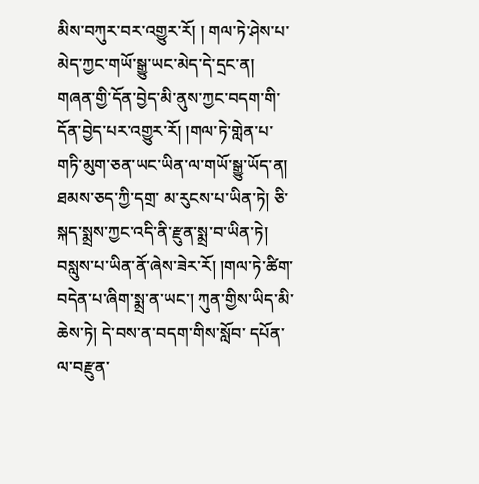མིས་བཀུར་བར་འགྱུར་རོ། ། གལ་ཏེ་ཤེས་པ་མེད་ཀྱང་གཡོ་སྒྱུ་ཡང་མེད་དེ་དྲང་ན། གཞན་གྱི་དོན་བྱེད་མི་ནུས་ཀྱང་བདག་གི་དོན་བྱེད་པར་འགྱུར་རོ། །གལ་ཏེ་གླེན་པ་གཏི་མུག་ཅན་ཡང་ཡིན་ལ་གཡོ་སྒྱུ་ཡོད་ན། ཐམས་ཅད་ཀྱི་དགྲ་ མ་རུངས་པ་ཡིན་ཏེ། ཅི་སྐད་སྨྲས་ཀྱང་འདི་ནི་རྫུན་སྨྲ་བ་ཡིན་ཏེ། བསླུས་པ་ཡིན་ནོ་ཞེས་ཟེར་རོ། །གལ་ཏེ་ཚིག་བདེན་པ་ཞིག་སྨྲ་ན་ཡང་། ཀུན་གྱིས་ཡིད་མི་ཆེས་ཏེ། དེ་བས་ན་བདག་གིས་སློབ་ དཔོན་ལ་བརྫུན་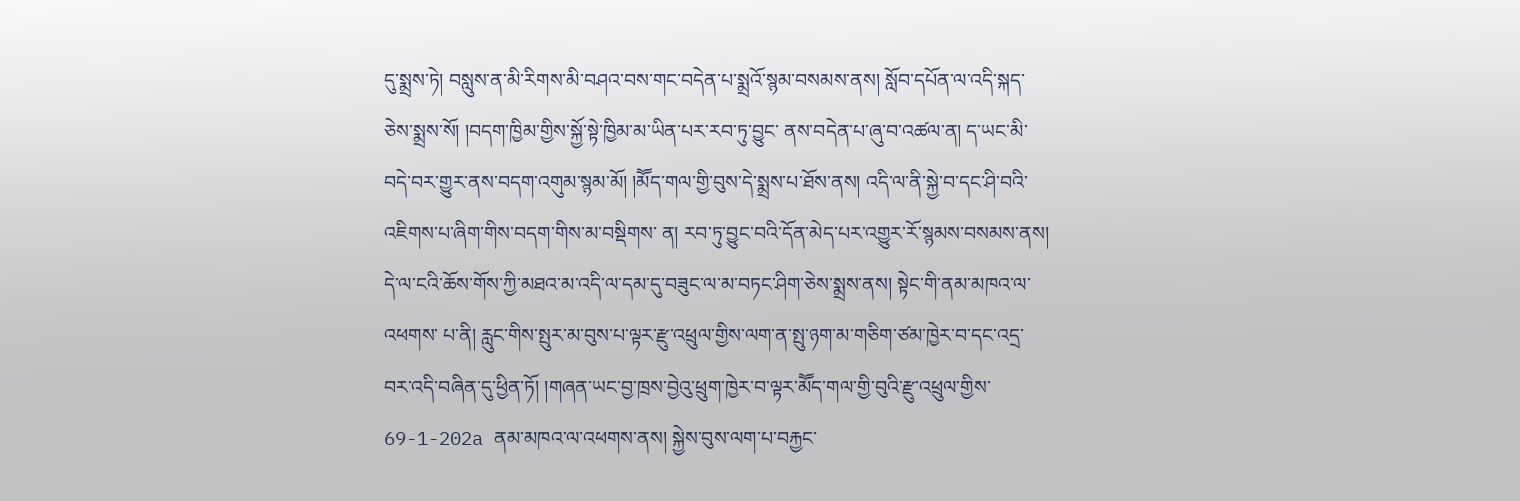དུ་སྨྲས་ཏེ། བསླུས་ན་མི་རིགས་མི་བཤའ་བས་གང་བདེན་པ་སྨྲའོ་སྙམ་བསམས་ནས། སློབ་དཔོན་ལ་འདི་སྐད་ཅེས་སྨྲས་སོ། །བདག་ཁྱིམ་གྱིས་སྐྱོ་སྟེ་ཁྱིམ་མ་ཡིན་པར་རབ་ཏུ་བྱུང་ ནས་བདེན་པ་ཞུ་བ་འཚལ་ན། ད་ཡང་མི་བདེ་བར་གྱུར་ནས་བདག་འགུམ་སྙམ་མོ། །མཽད་གལ་གྱི་བུས་དེ་སྨྲས་པ་ཐོས་ནས། འདི་ལ་ནི་སྐྱེ་བ་དང་ཤི་བའི་འཇིགས་པ་ཞིག་གིས་བདག་གིས་མ་བསྡིགས་ ན། རབ་ཏུ་བྱུང་བའི་དོན་མེད་པར་འགྱུར་རོ་སྙམས་བསམས་ནས། དེ་ལ་ངའི་ཆོས་གོས་ཀྱི་མཐའ་མ་འདི་ལ་དམ་དུ་བཟུང་ལ་མ་བཏང་ཤིག་ཅེས་སྨྲས་ནས། སྟེང་གི་ནམ་མཁའ་ལ་འཕགས་ པ་ནི། རླུང་གིས་སྤུར་མ་བུས་པ་ལྟར་རྫུ་འཕྲུལ་གྱིས་ལག་ན་སྤུ་ཉག་མ་གཅིག་ཙམ་ཁྱེར་བ་དང་འདྲ་བར་འདི་བཞིན་དུ་ཕྱིན་ཏོ། །གཞན་ཡང་བྱ་ཁྲས་བྱེའུ་ཕྲུག་ཁྱེར་བ་ལྟར་མཽད་གལ་གྱི་བུའི་རྫུ་འཕྲུལ་གྱིས་ 69-1-202a ནམ་མཁའ་ལ་འཕགས་ནས། སྐྱེས་བུས་ལག་པ་བརྐྱང་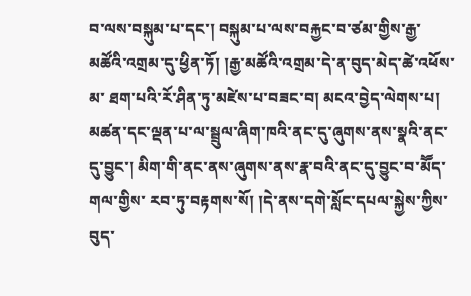བ་ལས་བསྐུམ་པ་དང་། བསྐུམ་པ་ལས་བརྐྱང་བ་ཙམ་གྱིས་རྒྱ་མཚོའི་འགྲམ་དུ་ཕྱིན་ཏོ། །རྒྱ་མཚོའི་འགྲམ་དེ་ན་བུད་མེད་ཚེ་འཕོས་མ་ ཐག་པའི་རོ་ཤིན་ཏུ་མཛེས་པ་བཟང་བ། མངའ་བྱེད་ལེགས་པ། མཚན་དང་ལྡན་པ་ལ་སྦྲུལ་ཞིག་ཁའི་ནང་དུ་ཞུགས་ནས་སྣའི་ནང་དུ་བྱུང་། མིག་གི་ནང་ནས་ཞུགས་ནས་རྣ་བའི་ནང་དུ་བྱུང་བ་མཽད་གལ་གྱིས་ རབ་ཏུ་བརྟགས་སོ། །དེ་ནས་དགེ་སློང་དཔལ་སྐྱེས་ཀྱིས་བུད་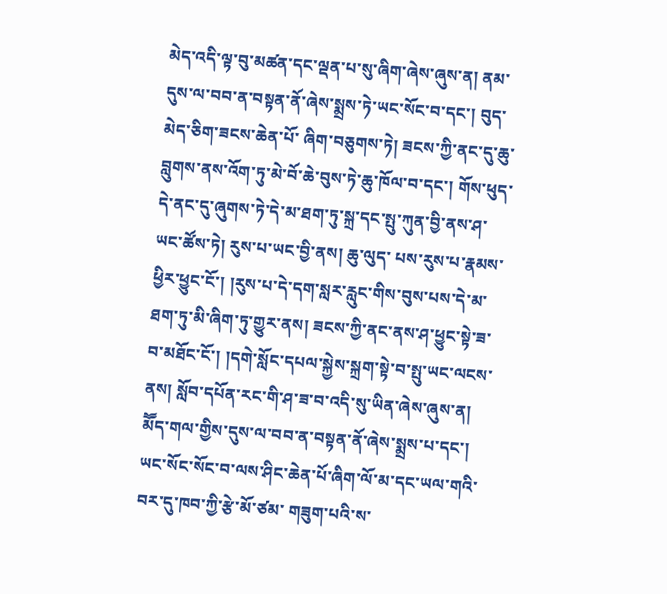མེད་འདི་ལྟ་བུ་མཚན་དང་ལྡན་པ་སུ་ཞིག་ཞེས་ཞུས་ན། ནམ་དུས་ལ་བབ་ན་བསྟན་ནོ་ཞེས་སྨྲས་ཏེ་ཡང་སོང་བ་དང་། བུད་མེད་ཅིག་ཟངས་ཆེན་པོ་ ཞིག་བཅུགས་ཏེ། ཟངས་ཀྱི་ནང་དུ་ཆུ་བླུགས་ནས་འོག་ཏུ་མེ་བོ་ཆེ་བུས་ཏེ་ཆུ་ཁོལ་བ་དང་། གོས་ཕུད་དེ་ནང་དུ་ཞུགས་ཏེ་དེ་མ་ཐག་ཏུ་སྐྲ་དང་སྤུ་ཀུན་བྱི་ནས་ཤ་ཡང་ཚོས་ཏེ། རུས་པ་ཡང་བྱི་ནས། ཆུ་ལུད་ པས་རུས་པ་རྣམས་ཕྱིར་ཕྱུང་ངོ་། །རུས་པ་དེ་དག་སླར་རླུང་གིས་བུས་པས་དེ་མ་ཐག་ཏུ་མི་ཞིག་ཏུ་གྱུར་ནས། ཟངས་ཀྱི་ནང་ནས་ཤ་ཕྱུང་སྟེ་ཟ་བ་མཐོང་ངོ་། །དགེ་སློང་དཔལ་སྐྱེས་སྐྲག་སྟེ་བ་སྤུ་ཡང་ལངས་ ནས། སློབ་དཔོན་རང་གི་ཤ་ཟ་བ་འདི་སུ་ཡིན་ཞེས་ཞུས་ན། མཽད་གལ་གྱིས་དུས་ལ་བབ་ན་བསྟན་ནོ་ཞེས་སྨྲས་པ་དང་། ཡང་སོང་སོང་བ་ལས་ཤིང་ཆེན་པོ་ཞིག་ལོ་མ་དང་ཡལ་གའི་བར་དུ་ཁབ་ཀྱི་རྩེ་མོ་ཙམ་ གཟུག་པའི་ས་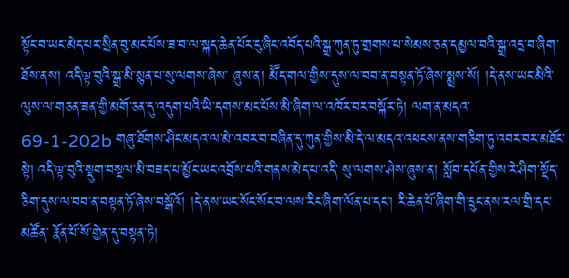སྟོང་བ་ཡང་མེད་པར་སྲིན་བུ་མང་པོས་ཟ་བ་ལ་སྐད་ཆེན་པོར་ངུ་ཞིང་འབོད་པའི་སྒྲ་ཀུན་ཏུ་གྲགས་པ་སེམས་ཅན་དམྱལ་བའི་སྒྲ་འདྲ་བ་ཞིག་ཐོས་ནས། འདི་ལྟ་བུའི་སྒྲ་མི་སྙན་པ་སུ་ལགས་ཞེས་ ཞུས་ན། མཽད་གལ་གྱིས་དུས་ལ་བབ་ན་བསྟན་ཏོ་ཞེས་སྨྲས་སོ། །དེ་ནས་ཡང་མིའི་ལུས་ལ་གཅན་ཟན་གྱི་མགོ་ཅན་དུ་འདུག་པའི་ཡི་དགས་མང་པོས་མི་ཞིག་ལ་འཁོར་བར་བསྐོར་ཏེ། ལག་ན་མདའ་ 69-1-202b གཞུ་ཐོགས་ཤིང་མདའ་ལ་མེ་འབར་བ་བཞིན་དུ་ཀུན་གྱིས་མི་དེ་ལ་མདའ་འཕངས་ནས་གཅིག་ཏུ་འབར་བར་མཐོང་སྟེ། འདི་ལྟ་བུའི་སྡུག་བསྔལ་མི་བཟད་པ་མྱོང་ཡང་འབྲོས་པའི་གནས་མེད་པ་འདི་ སུ་ལགས་ཤེས་ཞུས་ན། སློབ་དཔོན་གྱིས་རེ་ཤིག་སྡོད་ཅིག་དུས་ལ་བབ་ན་བསྟན་ཏོ་ཞེས་བསྒོའོ། །དེ་ནས་ཡང་སོང་སོང་བ་ལས་རིང་ཞིག་ལོན་པ་དང་། རི་ཆེན་པོ་ཞིག་གི་དྲུང་ནས་རལ་གྲི་དང་མཚོན་ རྣོན་པོ་སོ་གྱེན་དུ་བསྟན་ཏེ།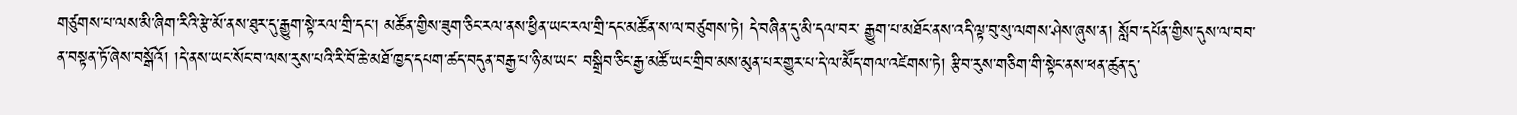གཙུགས་པ་ལས་མི་ཞིག་རིའི་རྩེ་མོ་ནས་ཐུར་དུ་རྒྱུག་སྟེ་རལ་གྲི་དང་། མཚོན་གྱིས་ཟུག་ཅིང་རལ་ནས་ཕྱིན་ཡང་རལ་གྲི་དང་མཚོན་ས་ལ་བཙུགས་ཏེ། དེ་བཞིན་དུ་མི་དལ་བར་ རྒྱུག་པ་མཐོང་ནས་འདི་ལྟ་བུ་སུ་ལགས་ཤེས་ཞུས་ན། སློབ་དཔོན་གྱིས་དུས་ལ་བབ་ན་བསྟན་ཏོ་ཞེས་བསྒོའོ། །དེ་ནས་ཡང་སོང་བ་ལས་རུས་པའི་རི་བོ་ཆེ་མཐོ་ཁྱད་དཔག་ཚད་བདུན་བརྒྱ་པ་ཉི་མ་ཡང་ བསྒྲིབ་ཅིང་རྒྱ་མཚོ་ཡང་གྲིབ་མས་མུན་པར་གྱུར་པ་དེ་ལ་མཽད་གལ་འཛེགས་ཏེ། རྩིབ་རུས་གཅིག་གི་སྟེང་ནས་ཕན་ཚུན་དུ་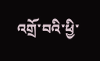འགྲོ་བའི་ཕྱི་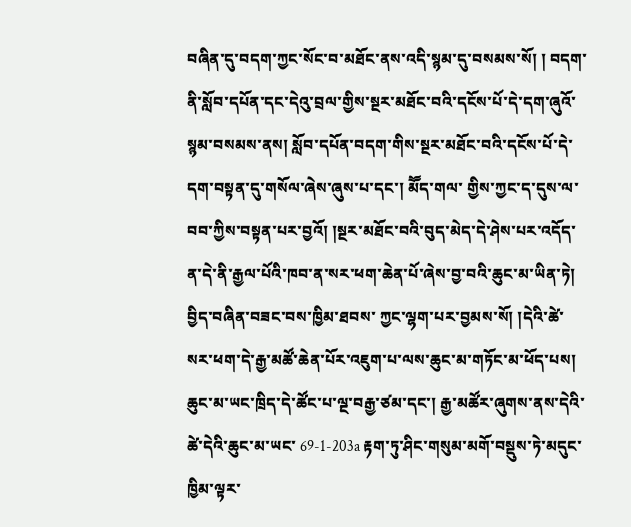བཞིན་དུ་བདག་ཀྱང་སོང་བ་མཐོང་ནས་འདི་སྙམ་དུ་བསམས་སོ། ། བདག་ནི་སློབ་དཔོན་དང་དེའུ་བྲལ་གྱིས་སྔར་མཐོང་བའི་དངོས་པོ་དེ་དག་ཞུའོ་སྙམ་བསམས་ནས། སློབ་དཔོན་བདག་གིས་སྔར་མཐོང་བའི་དངོས་པོ་དེ་དག་བསྟན་དུ་གསོལ་ཞེས་ཞུས་པ་དང་། མཽད་གལ་ གྱིས་ཀྱང་ད་དུས་ལ་བབ་ཀྱིས་བསྟན་པར་བྱའོ། །སྔར་མཐོང་བའི་བུད་མེད་དེ་ཤེས་པར་འདོད་ན་དེ་ནི་རྒྱལ་པོའི་ཁབ་ན་སར་ཕག་ཆེན་པོ་ཞེས་བྱ་བའི་ཆུང་མ་ཡིན་ཏེ། བྱིད་བཞིན་བཟང་བས་ཁྱིམ་ཐབས་ ཀྱང་ལྷག་པར་བྱམས་སོ། །དེའི་ཚེ་སར་ཕག་དེ་རྒྱ་མཚོ་ཆེན་པོར་འཇུག་པ་ལས་ཆུང་མ་གཏོང་མ་ཕོད་པས། ཆུང་མ་ཡང་ཁྲིད་དེ་ཚོང་པ་ལྔ་བརྒྱ་ཙམ་དང་། རྒྱ་མཚོར་ཞུགས་ནས་དེའི་ཚེ་དེའི་ཆུང་མ་ཡང་ 69-1-203a རྟག་ཏུ་ཤིང་གསུམ་མགོ་བསྡུས་ཏེ་མདུང་ཁྱིམ་ལྟར་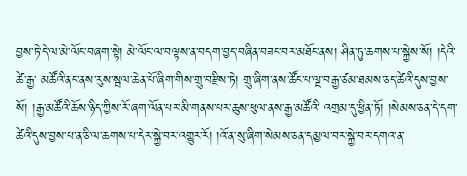བྱས་ཏེ་དེ་ལ་མེ་ལོང་བཞག་སྟེ། མེ་ལོང་ལ་བལྟས་ན་བདག་བྱད་བཞིན་བཟང་བར་མཐོང་ནས། ཤིན་ཏུ་ཆགས་པ་སྐྱེས་སོ། །དེའི་ཚེ་རྒྱ་ མཚོའི་ནང་ནས་རུས་སྦལ་ཆེན་པོ་ཞིག་གིས་གྲུ་བརྫིས་ཏེ། གྲུ་ཞིག་ནས་ཚོང་པ་ལྔ་བརྒྱ་ཙམ་ཐམས་ཅད་ཚེའི་དུས་བྱས་སོ། །རྒྱ་མཚོའི་ཆོས་ཉིད་ཀྱིས་རོ་ཞག་ལོན་པར་མི་གནས་པར་ཆུས་ཕུལ་ནས་རྒྱ་མཚོའི་ འགྲམ་དུ་ཕྱིན་ཏོ། །སེམས་ཅན་དེ་དག་ཚེའི་དུས་བྱས་པ་ན་ཅི་ལ་ཆགས་པ་དེར་སྐྱེ་བར་འགྱུར་རོ། །འོ་ན་སུ་ཞིག་སེམས་ཅན་དམྱལ་བར་སྐྱེ་བར་དགའ་ན་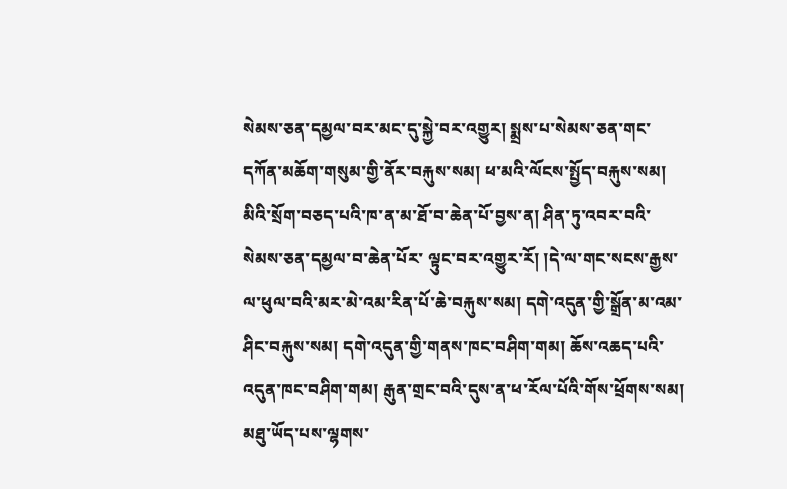སེམས་ཅན་དམྱལ་བར་མང་དུ་སྐྱེ་བར་འགྱུར། སྨྲས་པ་སེམས་ཅན་གང་དཀོན་མཆོག་གསུམ་གྱི་ནོར་བརྐུས་སམ། ཕ་མའི་ལོངས་སྤྱོད་བརྐུས་སམ། མིའི་སྲོག་བཅད་པའི་ཁ་ན་མ་ཐོ་བ་ཆེན་པོ་བྱས་ན། ཤིན་ཏུ་འབར་བའི་སེམས་ཅན་དམྱལ་བ་ཆེན་པོར་ ལྟུང་བར་འགྱུར་རོ། །དེ་ལ་གང་སངས་རྒྱས་ལ་ཕུལ་བའི་མར་མེ་འམ་རིན་པོ་ཆེ་བརྐུས་སམ། དགེ་འདུན་གྱི་སྒྲོན་མ་འམ་ཤིང་བརྐུས་སམ། དགེ་འདུན་གྱི་གནས་ཁང་བཤིག་གམ། ཆོས་འཆད་པའི་ འདུན་ཁང་བཤིག་གམ། རྒུན་གྲང་བའི་དུས་ན་ཕ་རོལ་པོའི་གོས་ཕྲོགས་སམ། མཐུ་ཡོད་པས་ལྷགས་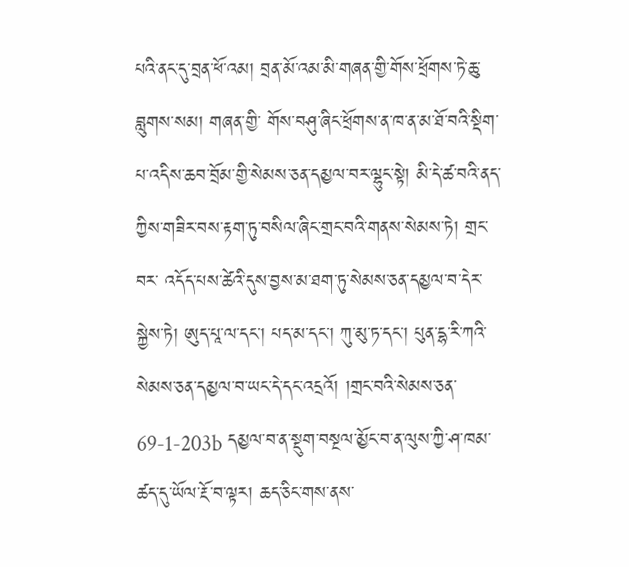པའི་ནང་དུ་བྲན་ཕོ་འམ། བྲན་མོ་འམ་མི་གཞན་གྱི་གོས་ཕྲོགས་ཏེ་ཆུ་བླུགས་སམ། གཞན་གྱི་ གོས་བཤུ་ཞིང་ཕྲོགས་ན་ཁ་ན་མ་ཐོ་བའི་སྡིག་པ་འདིས་ཆབ་བྲོམ་གྱི་སེམས་ཅན་དམྱལ་བར་ལྷུང་སྟེ། མི་དེ་ཚ་བའི་ནད་ཀྱིས་གཟིར་བས་རྟག་ཏུ་བསིལ་ཞིང་གྲང་བའི་གནས་སེམས་ཏེ། གྲང་བར་ འདོད་པས་ཚེའི་དུས་བྱས་མ་ཐག་ཏུ་སེམས་ཅན་དམྱལ་བ་དེར་སྐྱེས་ཏེ། ཨུད་པཱ་ལ་དང་། པད་མ་དང་། ཀུ་མུ་ཏ་དང་། པུན་དྷ་རི་ཀའི་སེམས་ཅན་དམྱལ་བ་ཡང་དེ་དང་འདྲའོ། །གྲང་བའི་སེམས་ཅན་ 69-1-203b དམྱལ་བ་ན་སྡུག་བསྔལ་མྱོང་བ་ན་ལུས་ཀྱི་ཤ་ཁམ་ཚད་དུ་ཡོལ་རྔོ་བ་ལྟར། ཆད་ཅིང་གས་ནས་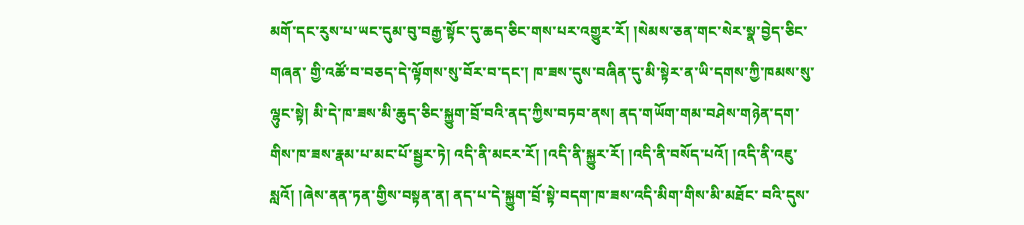མགོ་དང་རུས་པ་ཡང་དུམ་བུ་བརྒྱ་སྟོང་དུ་ཆད་ཅིང་གས་པར་འགྱུར་རོ། །སེམས་ཅན་གང་སེར་སྣ་བྱེད་ཅིང་གཞན་ གྱི་འཚོ་བ་བཅད་དེ་ལྟོགས་སུ་བོར་བ་དང་། ཁ་ཟས་དུས་བཞིན་དུ་མི་སྟེར་ན་ཡི་དགས་ཀྱི་ཁམས་སུ་ལྷུང་སྟེ། མི་དེ་ཁ་ཟས་མི་ཆུད་ཅིང་སྐྱུག་བྲོ་བའི་ནད་ཀྱིས་བཏབ་ནས། ནད་གཡོག་གམ་བཤེས་གཉེན་དག་ གིས་ཁ་ཟས་རྣམ་པ་མང་པོ་སྦྱར་ཏེ། འདི་ནི་མངར་རོ། །འདི་ནི་སྐྱུར་རོ། །འདི་ནི་བསོད་པའོ། །འདི་ནི་འཇུ་སླའོ། །ཞེས་ནན་ཏན་གྱིས་བསྟན་ན། ནད་པ་དེ་སྐྱུག་བྲོ་སྟེ་བདག་ཁ་ཟས་འདི་མིག་གིས་མི་མཐོང་ བའི་དུས་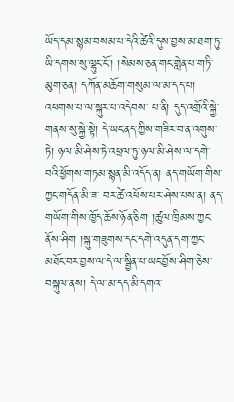ཡོད་དམ་སྙམ་བསམ་པ་དེའི་ཚེའི་དུས་བྱས་མ་ཐག་ཏུ་ཡི་དགས་སུ་ལྷུང་ངོ་། །སེམས་ཅན་གང་གླེན་པ་གཏི་མུག་ཅན། དཀོན་མཆོག་གསུམ་ལ་མ་དད་པ། འཕགས་པ་ལ་སྐུར་པ་འདེབས་ པ་ནི། དུད་འགྲོའི་སྐྱེ་གནས་སུ་སྐྱེ་སྟེ། དེ་ཡང་ནད་ཀྱིས་གཟིར་བ་ན་འགུས་ཏེ། ཉལ་མི་ཤེས་ཏེ་འཕྲལ་ཏུ་ཉལ་མི་ཤེས་ལ་དགེ་བའི་ཕྱོགས་གཏམ་སྙན་མི་འདོད་ན། ནད་གཡོག་གིས་ཀྱང་གདོན་མི་ཟ་ བར་ཚེ་འཕོས་པར་ཤེས་པས་ན། ནད་གཡོག་གིས་ཁྱོད་ཆོས་ཉོན་ཅིག །ཚུལ་ཁྲིམས་ཀྱང་ནོས་ཤིག །སྐུ་གཟུགས་དང་དགེ་འདུན་དག་ཀྱང་མཐོང་བར་བྱས་ལ་དེ་ལ་སྦྱིན་པ་ཡང་བྱོས་ཤིག་ཅེས་ བསྐུལ་ནས། དེ་ལ་མ་དད་མི་དགའ་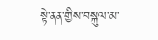སྟེ་ནན་གྱིས་བསྐུལ་མ་